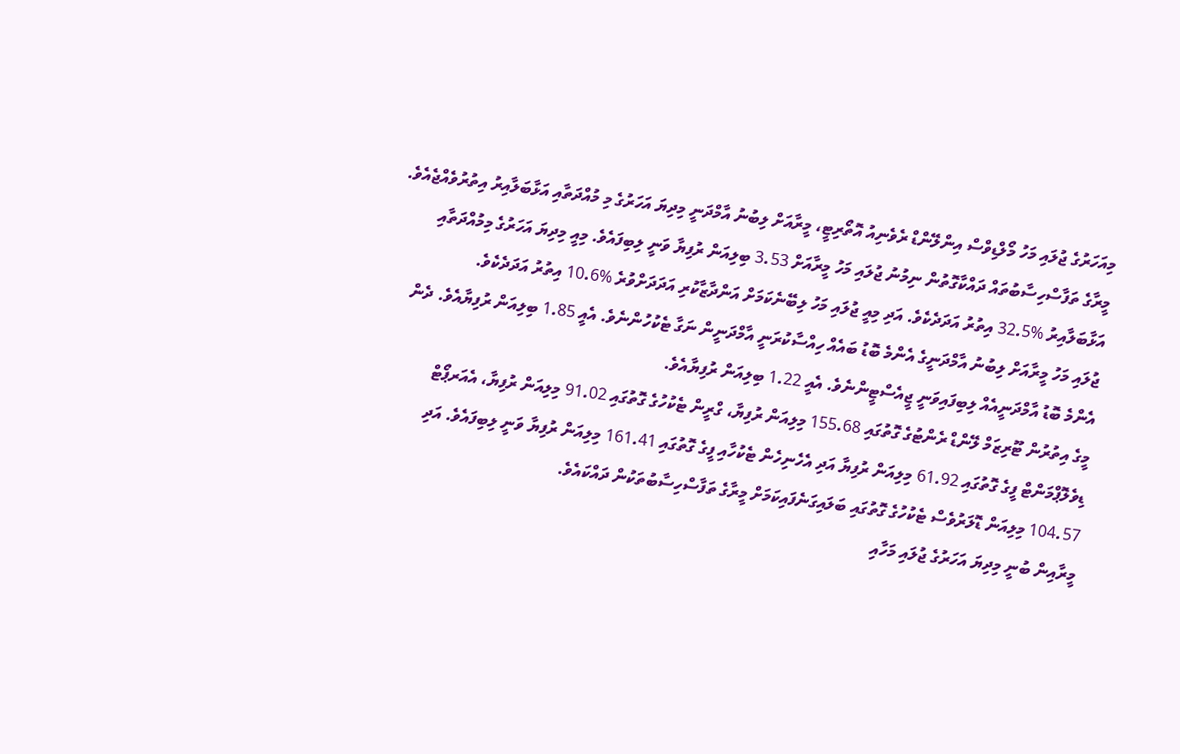މިއަހަރުގެ ޖުލައި މަހު މޯލްޑިވްސް އިންލޭންޑް ރެވެނިއު އޮތޯރިޓީ، މީރާއަށް ލިބުނު އާމްދަނީ މިދިޔަ އަހަރުގެ މި މުއްދަތާއި އަޅާބަލާއިރު އިތުރުވެއްޖެއެވެ.
މީރާގެ ތަފާސްހިސާބުތައް ދައްކާގޮތުން ނިމުނު ޖުލައި މަހު މީރާއަށް 3.53 ބިލިއަން ރުފިޔާ ވަނީ ލިބިފައެވެ. މިއީ މިދިޔަ އަހަރުގެ މިމުއްދަތާއި އަޅާބަލާއިރު %32.5 އިތުރު އަދަދެކެވެ. އަދި މިއީ ޖުލައި މަހު ލިބޭނެކަމަށް އަންދާޒާކުރި އަދަދަށްވުރެ %10.6 އިތުރު އަދަދެކެވެ.
ޖުލައި މަހު މީރާއަށް ލިބުނު އާމްދަނީގެ އެންމެ ބޮޑު ބައެއް ހިއްސާކުރަނީ އާމްދަނީން ނަގާ ޓެކުހުންނެވެ. އެއީ 1.85 ބިލިއަން ރުފިޔާއެވެ. ދެން އެންމެ ބޮޑު އާމްދަނީއެއް ލިބިފައިވަނީ ޖީއެސްޓީންނެވެ. އެއީ 1.22 ބިލިއަން ރުފިޔާއެވެ.
މީގެ އިތުރުން ޓޫރިޒަމް ލޭންޑް ރެންޓުގެ ގޮތުގައި 155.68 މިލިއަން ރުފިޔާ، ގްރީން ޓެކުހުގެ ގޮތުގައި 91.02 މިލިއަން ރުފިޔާ، އެއަރޕޯޓް ޑިވެލޮޕްމަންޓް ފީގެ ގޮތުގައި 61.92 މިލިއަން ރުފިޔާ އަދި އެހެނިހެން ޓެކުހާއި ފީގެ ގޮތުގައި 161.41 މިލިއަން ރުފިޔާ ވަނީ ލިބިފައެވެ. އަދި 104.57 މިލިއަން ޑޮލަރުވެސް ޓެކުހުގެ ގޮތުގައި ބަލައިގަނެފައިކަމަށް މީރާގެ ތަފާސްހިސާބުތަކުން ދައްކައެވެ.
މީރާއިން ބުނީ މިދިޔަ އަހަރުގެ ޖުލައި މަހާއި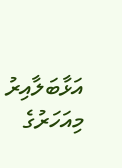އަޅާބަލާއިރު މިއަހަރުގެ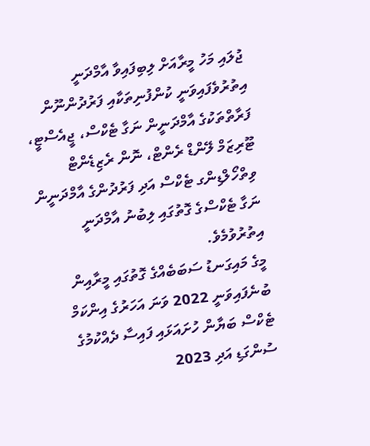ޖުލައި މަހު މީރާއަށް ލިބިފައިވާ އާމްދަނީ އިތުރުވެފައިވަނީ ކުންފުނިތަކާއި ފަރުދުންނޫން ފަރާތްތަކުގެ އާމްދަނީން ނަގާ ޓެކްސް، ޖީއެސްޓީ، ޓޫރިޒަމް ލޭންޑް ރެންޓް، ނޮން ރެޒިޑެންޓް ވިތްހޯލްޑިންގ ޓެކްސް އަދި ފަރުދުންގެ އާމްދަނީން ނަގާ ޓެކްސްގެ ގޮތުގައި ލިބުނު އާމްދަނީ އިތުރުވުމެވެ.
މީގެ މައިގަނޑު ސަބަބެއްގެ ގޮތުގައި މީރާއިން ބުނެފައިވަނީ 2022 ވަނަ އަހަރުގެ އިންކަމް ޓެކްސް ބަޔާން ހުށައަޅައި ފައިސާ ދެއްކުމުގެ ސުންގަޑި އަދި 2023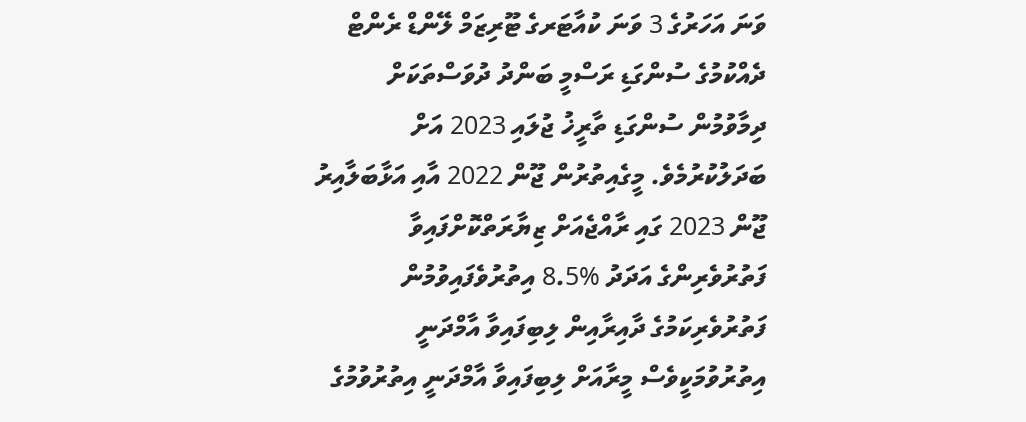ވަނަ އަހަރުގެ 3 ވަނަ ކުއާޓަރގެ ޓޫރިޒަމް ލޭންޑް ރެންޓް ދެއްކުމުގެ ސުންގަޑި ރަސްމީ ބަންދު ދުވަސްތަކަށް ދިމާވުމުން ސުންގަޑި ތާރީޚު ޖުލައި 2023 އަށް ބަދަލުކުރުމެވެ. މީގެއިތުރުން ޖޫން 2022 އާއި އަޅާބަލާއިރު ޖޫން 2023 ގައި ރާއްޖެއަށް ޒިޔާރަތްކޮށްފައިވާ ފަތުރުވެރިންގެ އަދަދު %8.5 އިތުރުވެފައިވުމުން ފަތުރުވެރިކަމުގެ ދާއިރާއިން ލިބިފައިވާ އާމްދަނީ އިތުރުވުމަކީވެސް މީރާއަށް ލިބިފައިވާ އާމްދަނީ އިތުރުވުމުގެ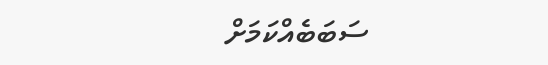ސަބަބެއްކަމަށް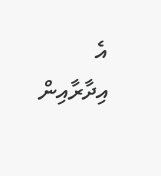އެ އިދާރާއިން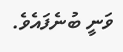ވަނީ ބުނެފައެވެ.